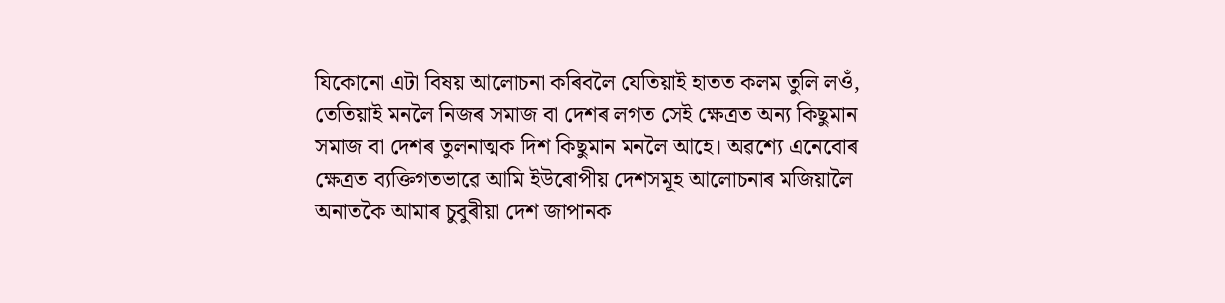যিকোনো এটা বিষয় আলোচনা কৰিবলৈ যেতিয়াই হাতত কলম তুলি লওঁ, তেতিয়াই মনলৈ নিজৰ সমাজ বা দেশৰ লগত সেই ক্ষেত্ৰত অন্য কিছুমান সমাজ বা দেশৰ তুলনাত্মক দিশ কিছুমান মনলৈ আহে। অৱশ্যে এনেবোৰ ক্ষেত্ৰত ব্যক্তিগতভাৱে আমি ইউৰোপীয় দেশসমূহ আলোচনাৰ মজিয়ালৈ অনাতকৈ আমাৰ চুবুৰীয়া দেশ জাপানক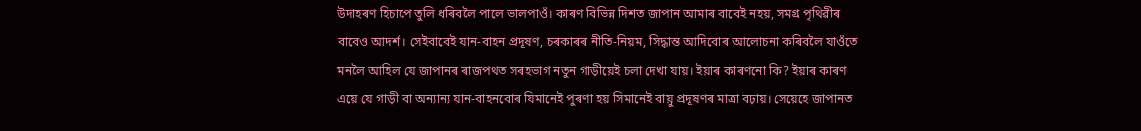উদাহৰণ হিচাপে তুলি ধৰিবলৈ পালে ভালপাওঁ। কাৰণ বিভিন্ন দিশত জাপান আমাৰ বাবেই নহয়, সমগ্ৰ পৃথিৱীৰ বাবেও আদৰ্শ। সেইবাবেই যান-বাহন প্ৰদূষণ, চৰকাৰৰ নীতি-নিয়ম, সিদ্ধান্ত আদিবোৰ আলোচনা কৰিবলৈ যাওঁতে মনলৈ আহিল যে জাপানৰ ৰাজপথত সৰহভাগ নতুন গাড়ীয়েই চলা দেখা যায়। ইয়াৰ কাৰণনো কি? ইয়াৰ কাৰণ এয়ে যে গাড়ী বা অন্যান্য যান-বাহনবোৰ যিমানেই পুৰণা হয় সিমানেই বায়ু প্ৰদূষণৰ মাত্ৰা বঢ়ায়। সেয়েহে জাপানত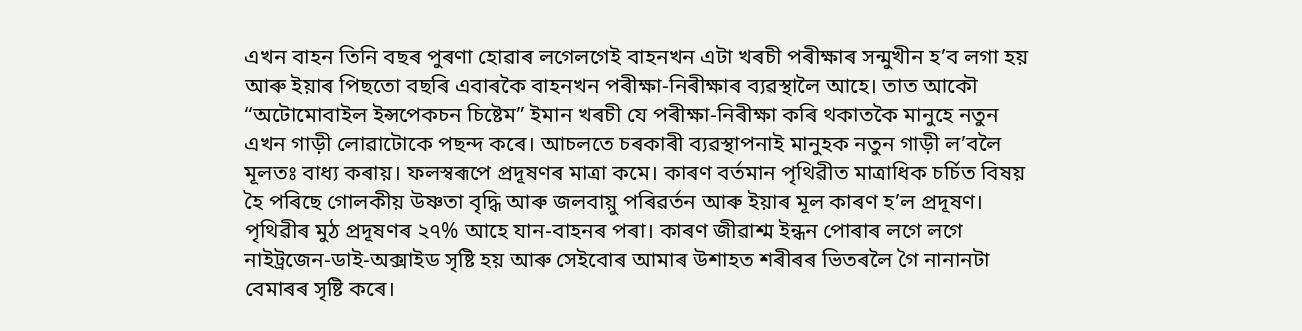এখন বাহন তিনি বছৰ পুৰণা হোৱাৰ লগেলগেই বাহনখন এটা খৰচী পৰীক্ষাৰ সন্মুখীন হ’ব লগা হয় আৰু ইয়াৰ পিছতো বছৰি এবাৰকৈ বাহনখন পৰীক্ষা-নিৰীক্ষাৰ ব্যৱস্থালৈ আহে। তাত আকৌ “অটোমোবাইল ইন্সপেকচন চিষ্টেম” ইমান খৰচী যে পৰীক্ষা-নিৰীক্ষা কৰি থকাতকৈ মানুহে নতুন এখন গাড়ী লোৱাটোকে পছন্দ কৰে। আচলতে চৰকাৰী ব্যৱস্থাপনাই মানুহক নতুন গাড়ী ল’বলৈ মূলতঃ বাধ্য কৰায়। ফলস্বৰূপে প্ৰদূষণৰ মাত্ৰা কমে। কাৰণ বৰ্তমান পৃথিৱীত মাত্ৰাধিক চৰ্চিত বিষয় হৈ পৰিছে গোলকীয় উষ্ণতা বৃদ্ধি আৰু জলবায়ু পৰিৱৰ্তন আৰু ইয়াৰ মূল কাৰণ হ’ল প্ৰদূষণ। পৃথিৱীৰ মুঠ প্ৰদূষণৰ ২৭% আহে যান-বাহনৰ পৰা। কাৰণ জীৱাশ্ম ইন্ধন পোৰাৰ লগে লগে নাইট্ৰজেন-ডাই-অক্সাইড সৃষ্টি হয় আৰু সেইবোৰ আমাৰ উশাহত শৰীৰৰ ভিতৰলৈ গৈ নানানটা বেমাৰৰ সৃষ্টি কৰে।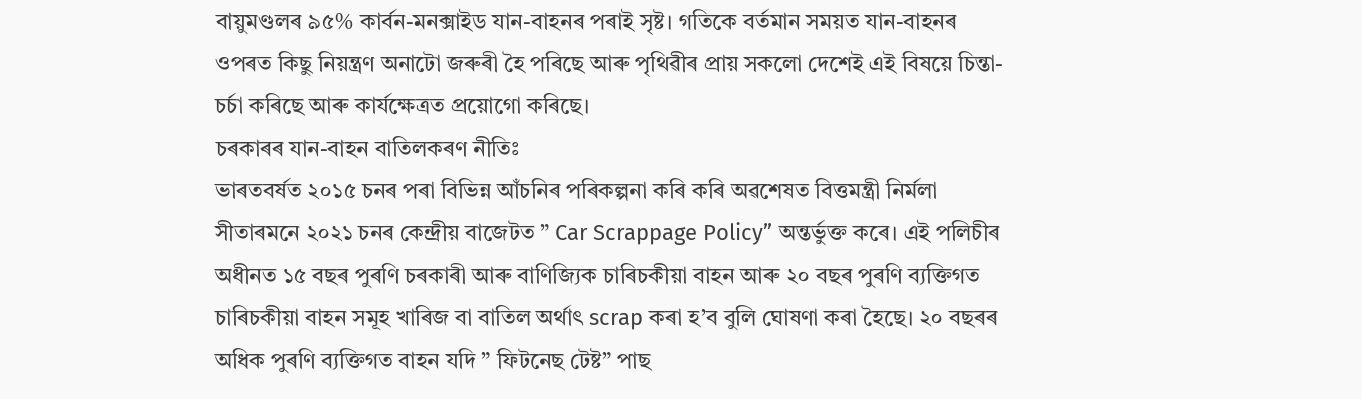বায়ুমণ্ডলৰ ৯৫% কাৰ্বন-মনক্সাইড যান-বাহনৰ পৰাই সৃষ্ট। গতিকে বৰ্তমান সময়ত যান-বাহনৰ ওপৰত কিছু নিয়ন্ত্ৰণ অনাটো জৰুৰী হৈ পৰিছে আৰু পৃথিৱীৰ প্ৰায় সকলো দেশেই এই বিষয়ে চিন্তা-চর্চা কৰিছে আৰু কাৰ্যক্ষেত্ৰত প্ৰয়োগো কৰিছে।
চৰকাৰৰ যান-বাহন বাতিলকৰণ নীতিঃ
ভাৰতবৰ্ষত ২০১৫ চনৰ পৰা বিভিন্ন আঁচনিৰ পৰিকল্পনা কৰি কৰি অৱশেষত বিত্তমন্ত্ৰী নিৰ্মলা সীতাৰমনে ২০২১ চনৰ কেন্দ্ৰীয় বাজেটত ” Car Scrappage Policy” অন্তৰ্ভুক্ত কৰে। এই পলিচীৰ অধীনত ১৫ বছৰ পুৰণি চৰকাৰী আৰু বাণিজ্যিক চাৰিচকীয়া বাহন আৰু ২০ বছৰ পুৰণি ব্যক্তিগত চাৰিচকীয়া বাহন সমূহ খাৰিজ বা বাতিল অৰ্থাৎ scrap কৰা হ’ব বুলি ঘোষণা কৰা হৈছে। ২০ বছৰৰ অধিক পুৰণি ব্যক্তিগত বাহন যদি ” ফিটনেছ টেষ্ট” পাছ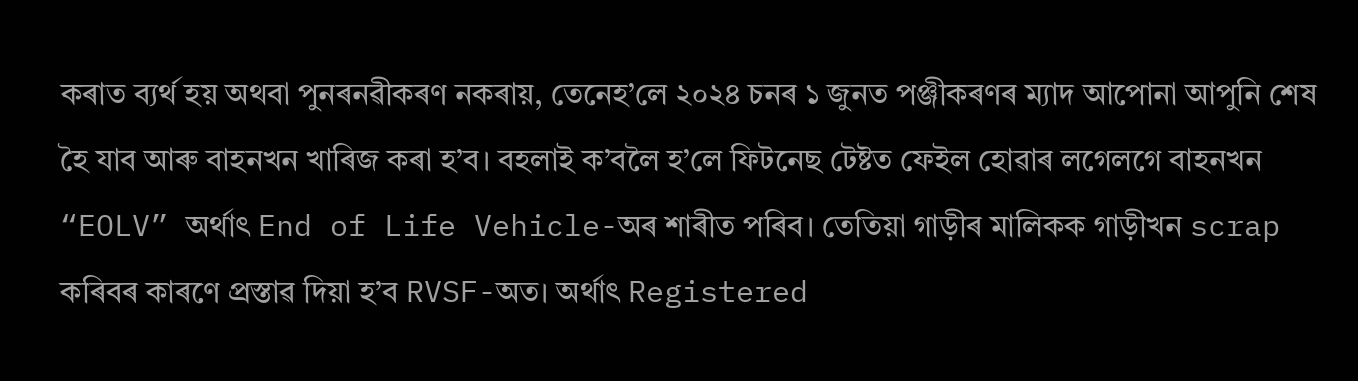কৰাত ব্যৰ্থ হয় অথবা পুনৰনৱীকৰণ নকৰায়, তেনেহ’লে ২০২৪ চনৰ ১ জুনত পঞ্জীকৰণৰ ম্যাদ আপোনা আপুনি শেষ হৈ যাব আৰু বাহনখন খাৰিজ কৰা হ’ব। বহলাই ক’বলৈ হ’লে ফিটনেছ টেষ্টত ফেইল হোৱাৰ লগেলগে বাহনখন “EOLV” অৰ্থাৎ End of Life Vehicle-অৰ শাৰীত পৰিব। তেতিয়া গাড়ীৰ মালিকক গাড়ীখন scrap কৰিবৰ কাৰণে প্ৰস্তাৱ দিয়া হ’ব RVSF-অত। অৰ্থাৎ Registered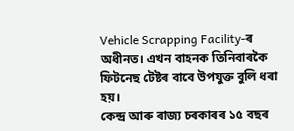Vehicle Scrapping Facility-ৰ অধীনত। এখন বাহনক তিনিবাৰকৈ ফিটনেছ টেষ্টৰ বাবে উপযুক্ত বুলি ধৰা হয়।
কেন্দ্ৰ আৰু ৰাজ্য চৰকাৰৰ ১৫ বছৰ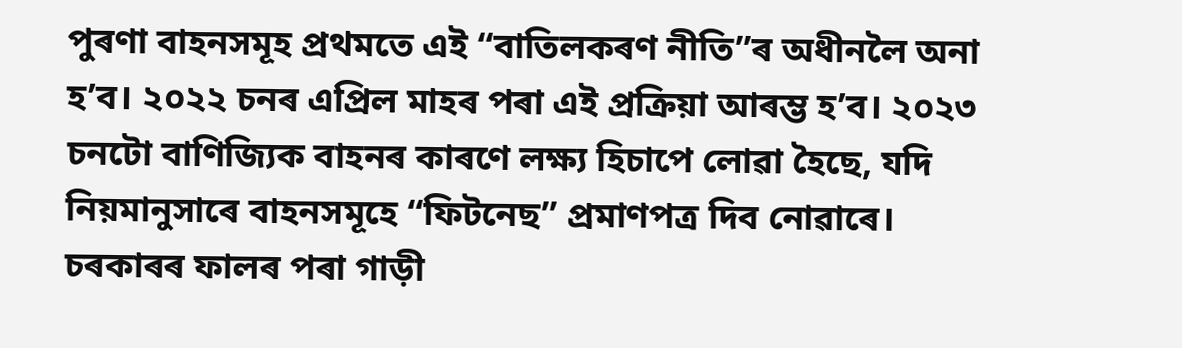পুৰণা বাহনসমূহ প্ৰথমতে এই “বাতিলকৰণ নীতি”ৰ অধীনলৈ অনা হ’ব। ২০২২ চনৰ এপ্ৰিল মাহৰ পৰা এই প্ৰক্ৰিয়া আৰম্ভ হ’ব। ২০২৩ চনটো বাণিজ্যিক বাহনৰ কাৰণে লক্ষ্য হিচাপে লোৱা হৈছে, যদি নিয়মানুসাৰে বাহনসমূহে “ফিটনেছ” প্ৰমাণপত্ৰ দিব নোৱাৰে।
চৰকাৰৰ ফালৰ পৰা গাড়ী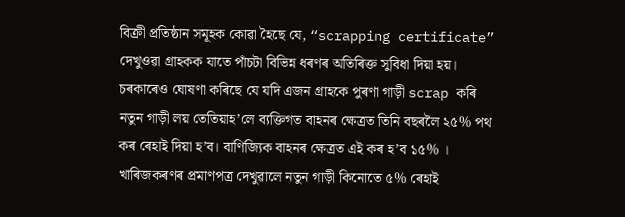বিক্ৰী প্ৰতিষ্ঠান সমূহক কোৱা হৈছে যে, “scrapping certificate” দেখুওৱা গ্ৰাহকক যাতে পাঁচটা বিভিন্ন ধৰণৰ অতিৰিক্ত সুবিধা দিয়া হয়। চৰকাৰেও ঘোষণা কৰিছে যে যদি এজন গ্ৰাহকে পুৰণা গাড়ী scrap কৰি নতুন গাড়ী লয় তেতিয়াহ’লে ব্যক্তিগত বাহনৰ ক্ষেত্ৰত তিনি বছৰলৈ ২৫% পথ কৰ ৰেহাই দিয়া হ’ব। বাণিজ্যিক বাহনৰ ক্ষেত্ৰত এই কৰ হ’ব ১৫% । খাৰিজকৰণৰ প্ৰমাণপত্ৰ দেখুৱালে নতুন গাড়ী কিনোতে ৫% ৰেহাই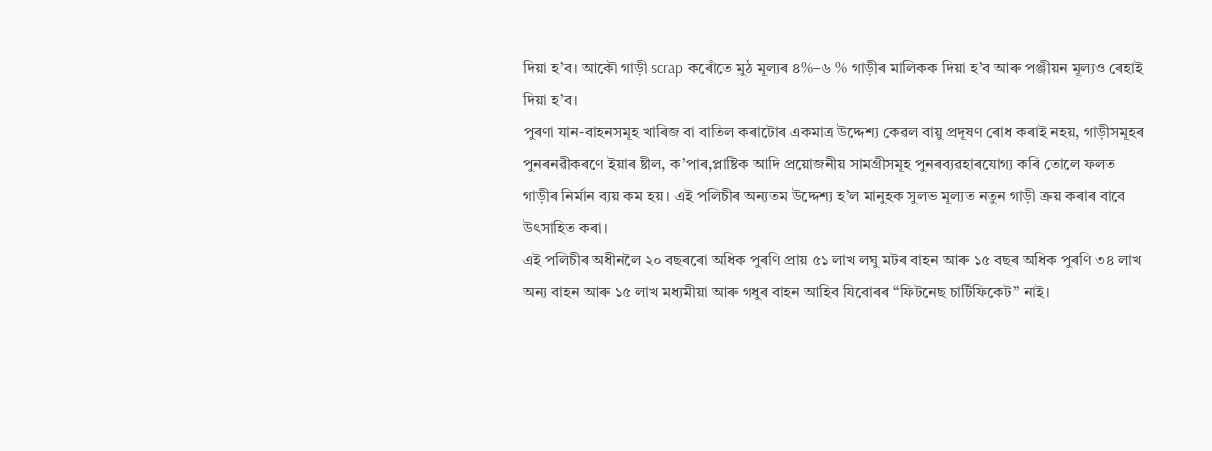দিয়া হ’ব। আকৌ গাড়ী scrap কৰোঁতে মুঠ মূল্যৰ ৪%–৬ % গাড়ীৰ মালিকক দিয়া হ’ব আৰু পঞ্জীয়ন মূল্যও ৰেহাই দিয়া হ’ব।
পুৰণা যান-বাহনসমূহ খাৰিজ বা বাতিল কৰাটোৰ একমাত্ৰ উদ্দেশ্য কেৱল বায়ু প্ৰদূষণ ৰোধ কৰাই নহয়, গাড়ীসমূহৰ পুনৰনৱীকৰণে ইয়াৰ ষ্টীল, ক’পাৰ,প্লাষ্টিক আদি প্ৰয়োজনীয় সামগ্ৰীসমূহ পুনৰব্যৱহাৰযোগ্য কৰি তোলে ফলত গাড়ীৰ নিৰ্মান ব্যয় কম হয়। এই পলিচীৰ অন্যতম উদ্দেশ্য হ’ল মানুহক সুলভ মূল্যত নতুন গাড়ী ক্ৰয় কৰাৰ বাবে উৎসাহিত কৰা।
এই পলিচীৰ অধীনলৈ ২০ বছৰৰো অধিক পুৰণি প্ৰায় ৫১ লাখ লঘু মটৰ বাহন আৰু ১৫ বছৰ অধিক পুৰণি ৩৪ লাখ অন্য বাহন আৰু ১৫ লাখ মধ্যমীয়া আৰু গধুৰ বাহন আহিব যিবোৰৰ “ফিটনেছ চাৰ্টিফিকেট” নাই।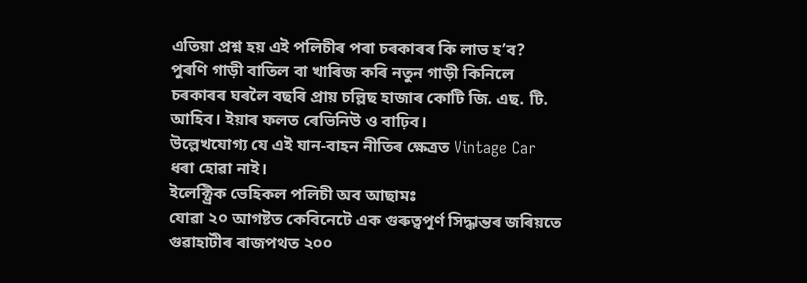এতিয়া প্ৰশ্ন হয় এই পলিচীৰ পৰা চৰকাৰৰ কি লাভ হ’ব? পুৰণি গাড়ী বাতিল বা খাৰিজ কৰি নতুন গাড়ী কিনিলে চৰকাৰৰ ঘৰলৈ বছৰি প্ৰায় চল্লিছ হাজাৰ কোটি জি. এছ. টি. আহিব। ইয়াৰ ফলত ৰেভিনিউ ও বাঢ়িব।
উল্লেখযোগ্য যে এই যান-বাহন নীতিৰ ক্ষেত্ৰত Vintage Car ধৰা হোৱা নাই।
ইলেক্ট্রিক ভেহিকল পলিচী অব আছামঃ
যোৱা ২০ আগষ্টত কেবিনেটে এক গুৰুত্বপূৰ্ণ সিদ্ধান্তৰ জৰিয়তে গুৱাহাটীৰ ৰাজপথত ২০০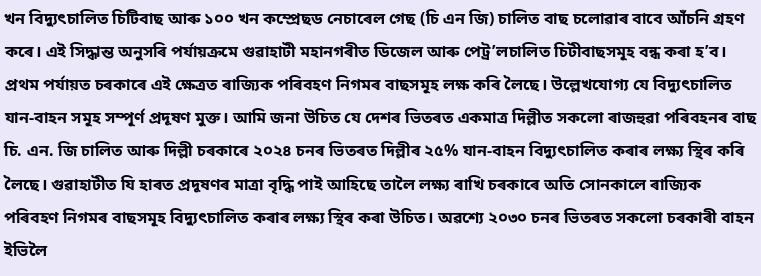খন বিদ্যুৎচালিত চিটিবাছ আৰু ১০০ খন কম্প্ৰেছড নেচাৰেল গেছ (চি এন জি) চালিত বাছ চলোৱাৰ বাবে আঁচনি গ্ৰহণ কৰে। এই সিদ্ধান্ত অনুসৰি পর্যায়ক্ৰমে গুৱাহাটী মহানগৰীত ডিজেল আৰু পেট্ৰ’লচালিত চিটীবাছসমূহ বন্ধ কৰা হ’ব। প্ৰথম পৰ্যায়ত চৰকাৰে এই ক্ষেত্ৰত ৰাজ্যিক পৰিবহণ নিগমৰ বাছসমূহ লক্ষ কৰি লৈছে। উল্লেখযোগ্য যে বিদ্যুৎচালিত যান-বাহন সমূহ সম্পূৰ্ণ প্ৰদূষণ মুক্ত। আমি জনা উচিত যে দেশৰ ভিতৰত একমাত্ৰ দিল্লীত সকলো ৰাজহুৱা পৰিবহনৰ বাছ চি. এন. জি চালিত আৰু দিল্লী চৰকাৰে ২০২৪ চনৰ ভিতৰত দিল্লীৰ ২৫% যান-বাহন বিদ্যুৎচালিত কৰাৰ লক্ষ্য স্থিৰ কৰি লৈছে। গুৱাহাটীত যি হাৰত প্ৰদূষণৰ মাত্ৰা বৃদ্ধি পাই আহিছে তালৈ লক্ষ্য ৰাখি চৰকাৰে অতি সোনকালে ৰাজ্যিক পৰিবহণ নিগমৰ বাছসমূহ বিদ্যুৎচালিত কৰাৰ লক্ষ্য স্থিৰ কৰা উচিত। অৱশ্যে ২০৩০ চনৰ ভিতৰত সকলো চৰকাৰী বাহন ইভিলৈ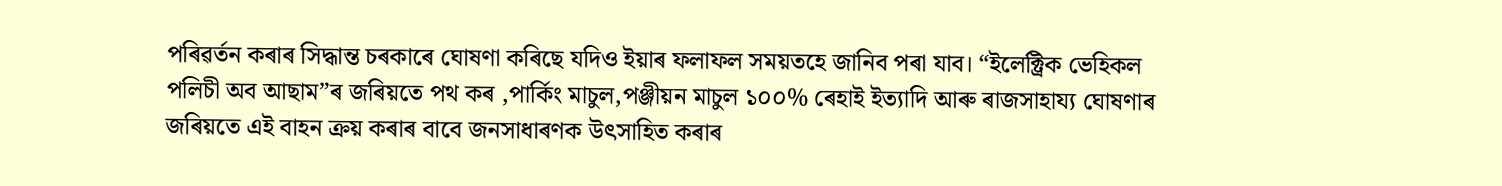পৰিৱৰ্তন কৰাৰ সিদ্ধান্ত চৰকাৰে ঘোষণা কৰিছে যদিও ইয়াৰ ফলাফল সময়তহে জানিব পৰা যাব। “ইলেক্ট্রিক ভেহিকল পলিচী অব আছাম”ৰ জৰিয়তে পথ কৰ ,পাৰ্কিং মাচুল,পঞ্জীয়ন মাচুল ১০০% ৰেহাই ইত্যাদি আৰু ৰাজসাহায্য ঘোষণাৰ জৰিয়তে এই বাহন ক্ৰয় কৰাৰ বাবে জনসাধাৰণক উৎসাহিত কৰাৰ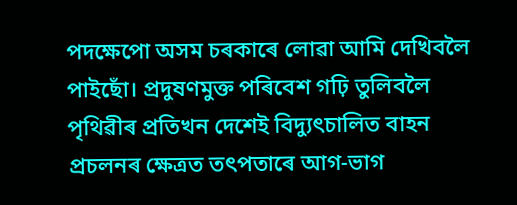পদক্ষেপো অসম চৰকাৰে লোৱা আমি দেখিবলৈ পাইছোঁ। প্ৰদুষণমুক্ত পৰিবেশ গঢ়ি তুলিবলৈ পৃথিৱীৰ প্ৰতিখন দেশেই বিদ্যুৎচালিত বাহন প্ৰচলনৰ ক্ষেত্ৰত তৎপতাৰে আগ-ভাগ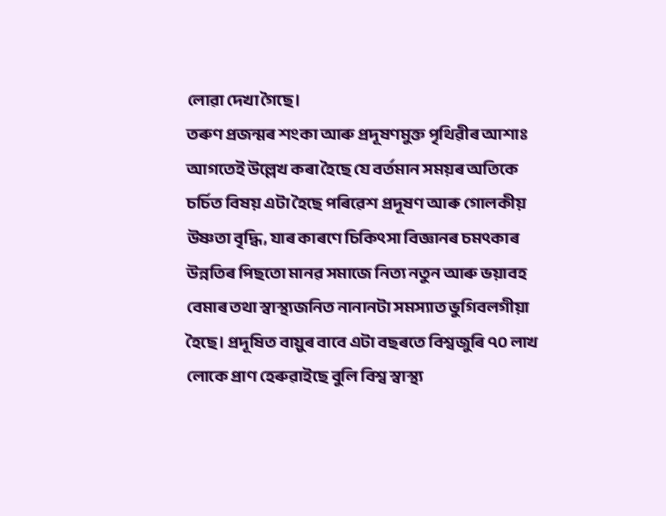লোৱা দেখা গৈছে।
তৰুণ প্ৰজন্মৰ শংকা আৰু প্ৰদূষণমুক্ত পৃথিৱীৰ আশাঃ
আগতেই উল্লেখ কৰা হৈছে যে বৰ্তমান সময়ৰ অতিকে চৰ্চিত বিষয় এটা হৈছে পৰিৱেশ প্ৰদূষণ আৰু গোলকীয় উষ্ণতা বৃদ্ধি, যাৰ কাৰণে চিকিৎসা বিজ্ঞানৰ চমৎকাৰ উন্নতিৰ পিছতো মানৱ সমাজে নিত্য নতুন আৰু ভয়াবহ বেমাৰ তথা স্বাস্থ্যজনিত নানানটা সমস্যাত ভুগিবলগীয়া হৈছে। প্ৰদূষিত বায়ুৰ বাবে এটা বছৰতে বিশ্বজুৰি ৭০ লাখ লোকে প্ৰাণ হেৰুৱাইছে বুলি বিশ্ব স্বাস্থ্য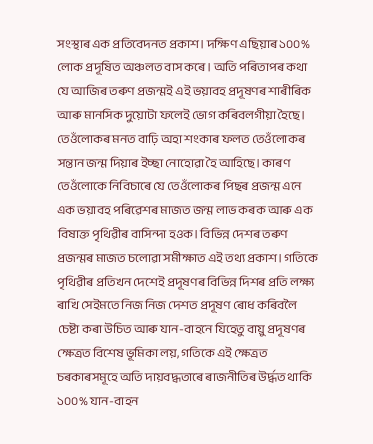সংস্থাৰ এক প্ৰতিবেদনত প্ৰকাশ। দক্ষিণ এছিয়াৰ ১০০% লোক প্ৰদূষিত অঞ্চলত বাস কৰে। অতি পৰিতাপৰ কথা যে আজিৰ তৰুণ প্ৰজন্মই এই ভয়াবহ প্ৰদূষণৰ শাৰীৰিক আৰু মানসিক দুয়োটা ফলেই ভোগ কৰিবলগীয়া হৈছে। তেওঁলোকৰ মনত বাঢ়ি অহা শংকাৰ ফলত তেওঁলোকৰ সন্তান জন্ম দিয়াৰ ইচ্ছা নোহোৱা হৈ আহিছে। কাৰণ তেওঁলোকে নিবিচাৰে যে তেওঁলোকৰ পিছৰ প্ৰজন্ম এনে এক ভয়াবহ পৰিৱেশৰ মাজত জন্ম লাভ কৰক আৰু এক বিষাক্ত পৃথিৱীৰ বাসিন্দা হওক। বিভিন্ন দেশৰ তৰুণ প্ৰজন্মৰ মাজত চলোৱা সমীক্ষাত এই তথ্য প্ৰকাশ। গতিকে পৃথিৱীৰ প্ৰতিখন দেশেই প্ৰদূষণৰ বিভিন্ন দিশৰ প্ৰতি লক্ষ্য ৰাখি সেইমতে নিজ নিজ দেশত প্ৰদূষণ ৰোধ কৰিবলৈ চেষ্টা কৰা উচিত আৰু যান-বাহনে যিহেতু বায়ু প্ৰদূষণৰ ক্ষেত্ৰত বিশেষ ভূমিকা লয়, গতিকে এই ক্ষেত্ৰত চৰকাৰসমূহে অতি দায়বদ্ধতাৰে ৰাজনীতিৰ উৰ্দ্ধত থাকি ১০০% যান-বাহন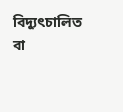বিদ্যুৎচালিত বা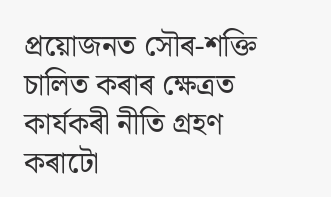প্ৰয়োজনত সৌৰ-শক্তি চালিত কৰাৰ ক্ষেত্ৰত কাৰ্যকৰী নীতি গ্ৰহণ কৰাটো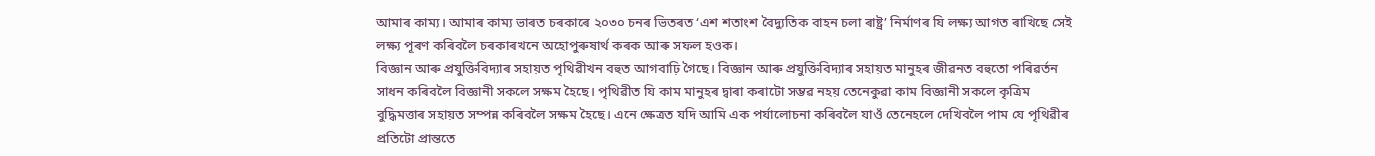আমাৰ কাম্য। আমাৰ কাম্য ভাৰত চৰকাৰে ২০৩০ চনৰ ভিতৰত ‘এশ শতাংশ বৈদ্যুতিক বাহন চলা ৰাষ্ট্ৰ’ নিৰ্মাণৰ যি লক্ষ্য আগত ৰাখিছে সেই লক্ষ্য পূৰণ কৰিবলৈ চৰকাৰখনে অহোপুৰুষাৰ্থ কৰক আৰু সফল হওক।
বিজ্ঞান আৰু প্ৰযুক্তিবিদ্যাৰ সহায়ত পৃথিৱীখন বহুত আগবাঢ়ি গৈছে। বিজ্ঞান আৰু প্ৰযুক্তিবিদ্যাৰ সহায়ত মানুহৰ জীৱনত বহুতো পৰিৱৰ্তন সাধন কৰিবলৈ বিজ্ঞানী সকলে সক্ষম হৈছে। পৃথিৱীত যি কাম মানুহৰ দ্বাৰা কৰাটো সম্ভৱ নহয় তেনেকুৱা কাম বিজ্ঞানী সকলে কৃত্ৰিম বুদ্ধিমত্তাৰ সহায়ত সম্পন্ন কৰিবলৈ সক্ষম হৈছে। এনে ক্ষেত্ৰত যদি আমি এক পৰ্যালোচনা কৰিবলৈ যাওঁ তেনেহলে দেখিবলৈ পাম যে পৃথিৱীৰ প্ৰতিটো প্ৰান্ততে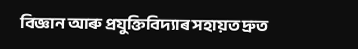বিজ্ঞান আৰু প্ৰযুক্তিবিদ্যাৰ সহায়ত দ্ৰুত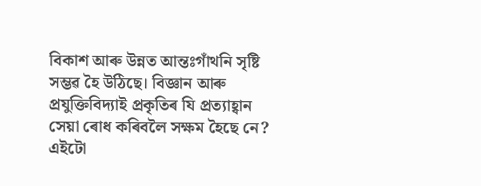বিকাশ আৰু উন্নত আন্তঃগাঁথনি সৃষ্টি সম্ভৱ হৈ উঠিছে। বিজ্ঞান আৰু প্ৰযুক্তিবিদ্যাই প্ৰকৃতিৰ যি প্ৰত্যাহ্বান সেয়া ৰোধ কৰিবলৈ সক্ষম হৈছে নে? এইটো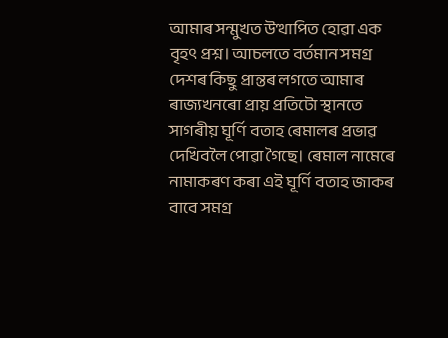আমাৰ সন্মুখত উত্থাপিত হোৱা এক বৃহৎ প্ৰশ্ন। আচলতে বৰ্তমান সমগ্ৰ দেশৰ কিছু প্ৰান্তৰ লগতে আমাৰ ৰাজ্যখনৰো প্ৰায় প্ৰতিটো স্থানতে সাগৰীয় ঘূৰ্ণি বতাহ ৰেমালৰ প্ৰভাৱ দেখিবলৈ পোৱা গৈছে। ৰেমাল নামেৰে নামাকৰণ কৰা এই ঘূৰ্ণি বতাহ জাকৰ বাবে সমগ্ৰ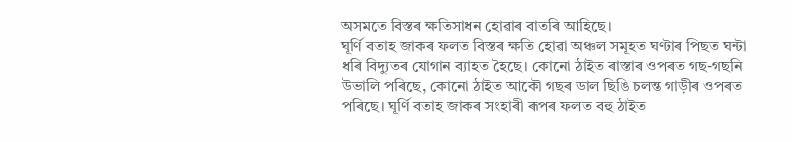অসমতে বিস্তৰ ক্ষতিসাধন হোৱাৰ বাতৰি আহিছে।
ঘূৰ্ণি বতাহ জাকৰ ফলত বিস্তৰ ক্ষতি হোৱা অঞ্চল সমূহত ঘণ্টাৰ পিছত ঘন্টা ধৰি বিদ্যুতৰ যোগান ব্যাহত হৈছে। কোনো ঠাইত ৰাস্তাৰ ওপৰত গছ-গছনি উভালি পৰিছে, কোনো ঠাইত আকৌ গছৰ ডাল ছিঙি চলন্ত গাড়ীৰ ওপৰত পৰিছে। ঘূৰ্ণি বতাহ জাকৰ সংহাৰী ৰূপৰ ফলত বহু ঠাইত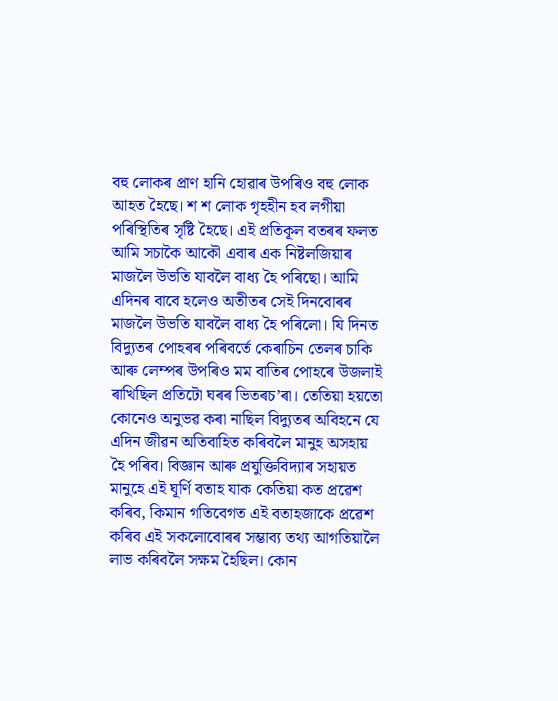বহু লোকৰ প্ৰাণ হানি হোৱাৰ উপৰিও বহু লোক আহত হৈছে। শ শ লোক গৃহহীন হব লগীয়া পৰিস্থিতিৰ সৃষ্টি হৈছে। এই প্ৰতিকূল বতৰৰ ফলত আমি সচাকৈ আকৌ এবাৰ এক নিষ্টলজিয়াৰ মাজলৈ উভতি যাবলৈ বাধ্য হৈ পৰিছো। আমি এদিনৰ বাবে হলেও অতীতৰ সেই দিনবোৰৰ মাজলৈ উভতি যাবলৈ বাধ্য হৈ পৰিলো। যি দিনত বিদ্যুতৰ পোহৰৰ পৰিবৰ্তে কেৰাচিন তেলৰ চাকি আৰু লেম্পৰ উপৰিও মম বাতিৰ পোহৰে উজলাই ৰাখিছিল প্ৰতিটো ঘৰৰ ভিতৰচ’ৰা। তেতিয়া হয়তো কোনেও অনুভৱ কৰা নাছিল বিদ্যুতৰ অবিহনে যে এদিন জীৱন অতিবাহিত কৰিবলৈ মানুহ অসহায় হৈ পৰিব। বিজ্ঞান আৰু প্ৰযুক্তিবিদ্যাৰ সহায়ত মানুহে এই ঘূৰ্ণি বতাহ যাক কেতিয়া কত প্ৰৱেশ কৰিব, কিমান গতিবেগত এই বতাহজাকে প্ৰৱেশ কৰিব এই সকলোবোৰৰ সম্ভাব্য তথ্য আগতিয়ালৈ লাভ কৰিবলৈ সক্ষম হৈছিল। কোন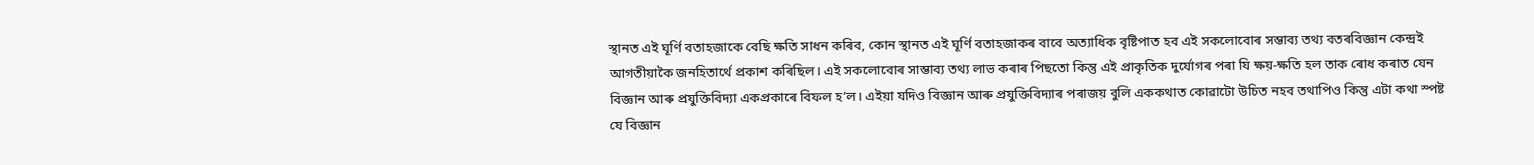স্থানত এই ঘূৰ্ণি বতাহজাকে বেছি ক্ষতি সাধন কৰিব, কোন স্থানত এই ঘূৰ্ণি বতাহজাকৰ বাবে অত্যাধিক বৃষ্টিপাত হব এই সকলোবোৰ সম্ভাব্য তথ্য বতৰবিজ্ঞান কেন্দ্ৰই আগতীয়াকৈ জনহিতাৰ্থে প্ৰকাশ কৰিছিল। এই সকলোবোৰ সাম্ভাব্য তথ্য লাভ কৰাৰ পিছতো কিন্তু এই প্ৰাকৃতিক দুৰ্যোগৰ পৰা যি ক্ষয়-ক্ষতি হল তাক ৰোধ কৰাত যেন বিজ্ঞান আৰু প্ৰযুক্তিবিদ্যা একপ্ৰকাৰে বিফল হ’ল। এইয়া যদিও বিজ্ঞান আৰু প্ৰযুক্তিবিদ্যাৰ পৰাজয় বুলি এককথাত কোৱাটো উচিত নহব তথাপিও কিন্তু এটা কথা স্পষ্ট যে বিজ্ঞান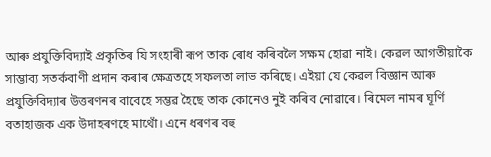আৰু প্ৰযুক্তিবিদ্যাই প্ৰকৃতিৰ যি সংহাৰী ৰূপ তাক ৰোধ কৰিবলৈ সক্ষম হোৱা নাই। কেৱল আগতীয়াকৈ সাম্ভাব্য সতৰ্কবাণী প্ৰদান কৰাৰ ক্ষেত্ৰতহে সফলতা লাভ কৰিছে। এইয়া যে কেৱল বিজ্ঞান আৰু প্ৰযুক্তিবিদ্যাৰ উত্তৰণনৰ বাবেহে সম্ভৱ হৈছে তাক কোনেও নুই কৰিব নোৱাৰে। ৰিমেল নামৰ ঘূৰ্ণি বতাহাজক এক উদাহৰণহে মাথোঁ। এনে ধৰণৰ বহু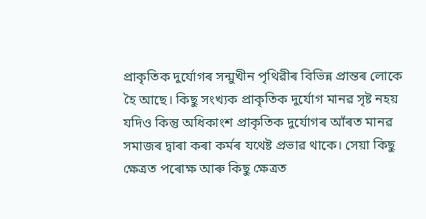প্ৰাকৃতিক দুৰ্যোগৰ সন্মুখীন পৃথিৱীৰ বিভিন্ন প্ৰান্তৰ লোকে হৈ আছে। কিছু সংখ্যক প্ৰাকৃতিক দুৰ্যোগ মানৱ সৃষ্ট নহয় যদিও কিন্তু অধিকাংশ প্ৰাকৃতিক দুৰ্যোগৰ আঁৰত মানৱ সমাজৰ দ্বাৰা কৰা কৰ্মৰ যথেষ্ট প্ৰভাৱ থাকে। সেয়া কিছু ক্ষেত্ৰত পৰোক্ষ আৰু কিছু ক্ষেত্ৰত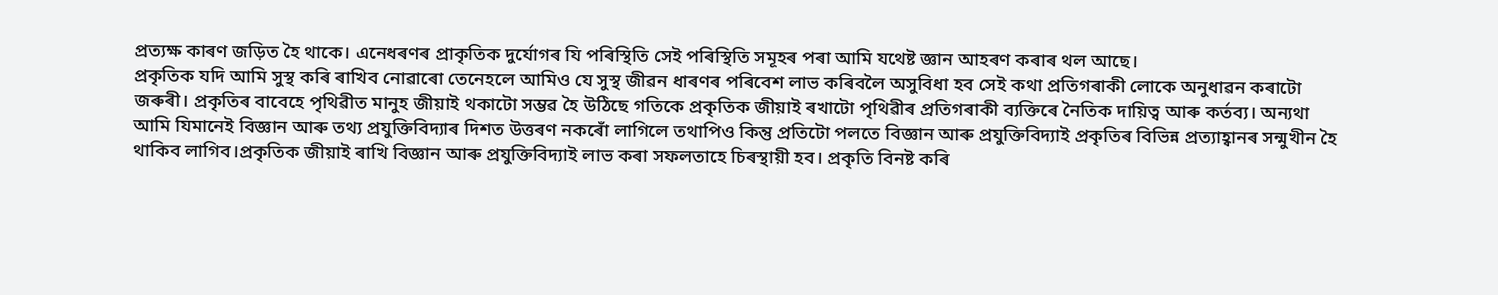প্ৰত্যক্ষ কাৰণ জড়িত হৈ থাকে। এনেধৰণৰ প্ৰাকৃতিক দুৰ্যোগৰ যি পৰিস্থিতি সেই পৰিস্থিতি সমূহৰ পৰা আমি যথেষ্ট জ্ঞান আহৰণ কৰাৰ থল আছে।
প্ৰকৃতিক যদি আমি সুস্থ কৰি ৰাখিব নোৱাৰো তেনেহলে আমিও যে সুস্থ জীৱন ধাৰণৰ পৰিবেশ লাভ কৰিবলৈ অসুবিধা হব সেই কথা প্ৰতিগৰাকী লোকে অনুধাৱন কৰাটো জৰুৰী। প্ৰকৃতিৰ বাবেহে পৃথিৱীত মানুহ জীয়াই থকাটো সম্ভৱ হৈ উঠিছে গতিকে প্ৰকৃতিক জীয়াই ৰখাটো পৃথিৱীৰ প্ৰতিগৰাকী ব্যক্তিৰে নৈতিক দায়িত্ব আৰু কৰ্তব্য। অন্যথা আমি যিমানেই বিজ্ঞান আৰু তথ্য প্ৰযুক্তিবিদ্যাৰ দিশত উত্তৰণ নকৰোঁ লাগিলে তথাপিও কিন্তু প্ৰতিটো পলতে বিজ্ঞান আৰু প্ৰযুক্তিবিদ্যাই প্ৰকৃতিৰ বিভিন্ন প্ৰত্যাহ্বানৰ সন্মুখীন হৈ থাকিব লাগিব।প্ৰকৃতিক জীয়াই ৰাখি বিজ্ঞান আৰু প্ৰযুক্তিবিদ্যাই লাভ কৰা সফলতাহে চিৰস্থায়ী হব। প্ৰকৃতি বিনষ্ট কৰি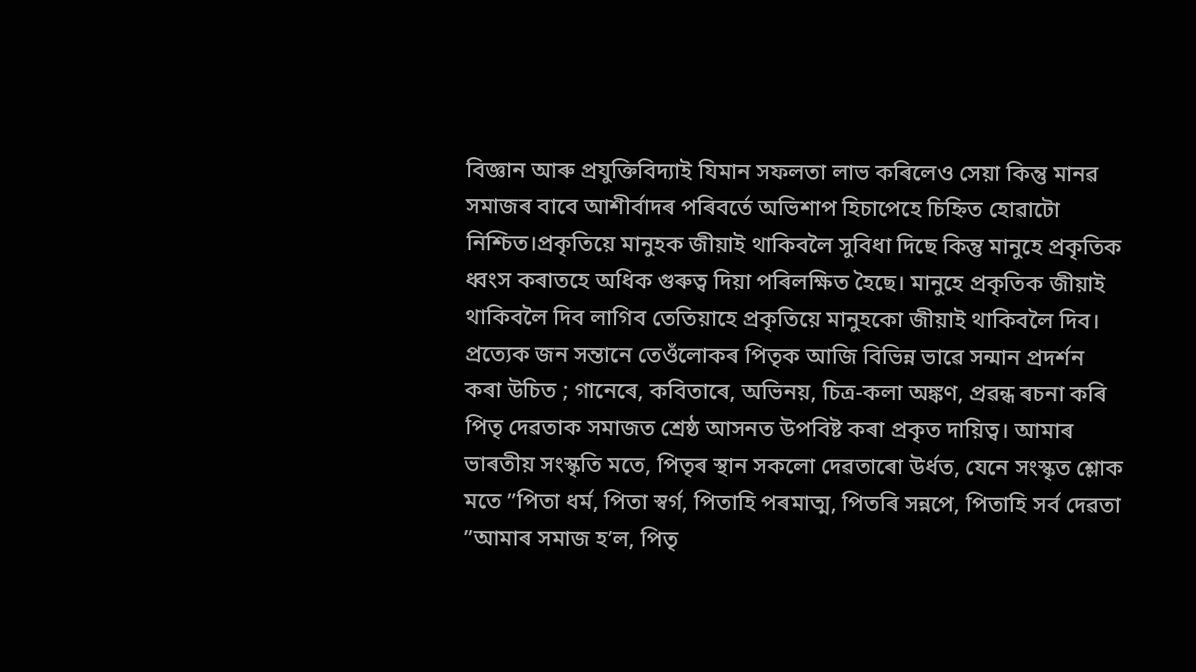বিজ্ঞান আৰু প্ৰযুক্তিবিদ্যাই যিমান সফলতা লাভ কৰিলেও সেয়া কিন্তু মানৱ সমাজৰ বাবে আশীৰ্বাদৰ পৰিবৰ্তে অভিশাপ হিচাপেহে চিহ্নিত হোৱাটো নিশ্চিত।প্ৰকৃতিয়ে মানুহক জীয়াই থাকিবলৈ সুবিধা দিছে কিন্তু মানুহে প্ৰকৃতিক ধ্বংস কৰাতহে অধিক গুৰুত্ব দিয়া পৰিলক্ষিত হৈছে। মানুহে প্ৰকৃতিক জীয়াই থাকিবলৈ দিব লাগিব তেতিয়াহে প্ৰকৃতিয়ে মানুহকো জীয়াই থাকিবলৈ দিব।
প্ৰত্যেক জন সন্তানে তেওঁলোকৰ পিতৃক আজি বিভিন্ন ভাৱে সন্মান প্ৰদৰ্শন কৰা উচিত ; গানেৰে, কবিতাৰে, অভিনয়, চিত্ৰ-কলা অঙ্কণ, প্ৰৱন্ধ ৰচনা কৰি পিতৃ দেৱতাক সমাজত শ্ৰেষ্ঠ আসনত উপবিষ্ট কৰা প্ৰকৃত দায়িত্ব। আমাৰ ভাৰতীয় সংস্কৃতি মতে, পিতৃৰ স্থান সকলো দেৱতাৰো উৰ্ধত, যেনে সংস্কৃত শ্লোক মতে ”পিতা ধৰ্ম, পিতা স্বৰ্গ, পিতাহি পৰমাত্ম, পিতৰি সন্নপে, পিতাহি সৰ্ব দেৱতা ”আমাৰ সমাজ হ’ল, পিতৃ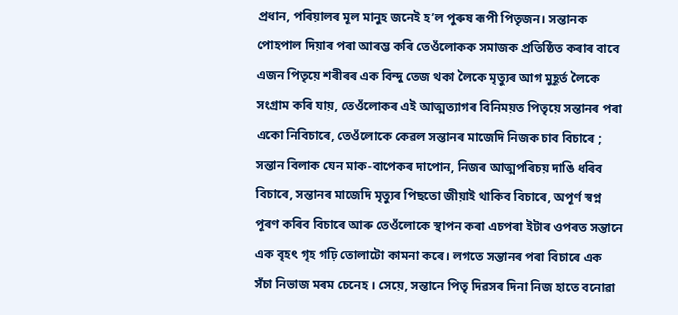প্ৰধান, পৰিয়ালৰ মূল মানুহ জনেই হ’ল পুৰুষ ৰূপী পিতৃজন। সন্তানক পোহপাল দিয়াৰ পৰা আৰম্ভ কৰি তেওঁলোকক সমাজক প্ৰতিষ্ঠিত কৰাৰ বাবে এজন পিতৃয়ে শৰীৰৰ এক বিন্দু তেজ থকা লৈকে মৃত্যুৰ আগ মুহূৰ্ত লৈকে সংগ্ৰাম কৰি যায়, তেওঁলোকৰ এই আত্মত্যাগৰ বিনিময়ত পিতৃয়ে সন্তানৰ পৰা একো নিবিচাৰে, তেওঁলোকে কেৱল সন্তানৰ মাজেদি নিজক চাব বিচাৰে ; সন্তান বিলাক যেন মাক-বাপেকৰ দাপোন, নিজৰ আত্মপৰিচয় দাঙি ধৰিব বিচাৰে, সন্তানৰ মাজেদি মৃত্যুৰ পিছতো জীয়াই থাকিব বিচাৰে, অপূৰ্ণ স্বপ্ন পূৰণ কৰিব বিচাৰে আৰু তেওঁলোকে স্থাপন কৰা এচপৰা ইটাৰ ওপৰত সন্তানে এক বৃহৎ গৃহ গঢ়ি তোলাটো কামনা কৰে। লগতে সন্তানৰ পৰা বিচাৰে এক সঁচা নিভাজ মৰম চেনেহ । সেয়ে, সন্তানে পিতৃ দিৱসৰ দিনা নিজ হাতে বনোৱা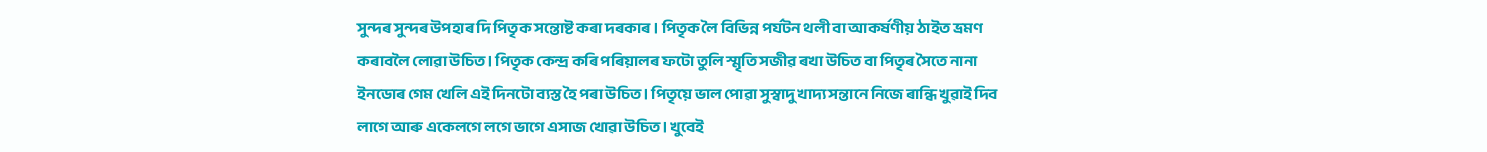সুন্দৰ সুন্দৰ উপহাৰ দি পিতৃক সন্তোষ্ট কৰা দৰকাৰ। পিতৃক লৈ বিভিন্ন পৰ্যটন থলী বা আকৰ্ষণীয় ঠাইত ভ্ৰমণ কৰাবলৈ লোৱা উচিত। পিতৃক কেন্দ্ৰ কৰি পৰিয়ালৰ ফটো তুলি স্মৃতি সজীৱ ৰখা উচিত বা পিতৃৰ সৈতে নানা ইনডোৰ গেম খেলি এই দিনটো ব্যস্ত হৈ পৰা উচিত। পিতৃয়ে ভাল পোৱা সুস্বাদু খাদ্য সন্তানে নিজে ৰান্ধি খুৱাই দিব লাগে আৰু একেলগে লগে ভাগে এসাজ খোৱা উচিত। খুবেই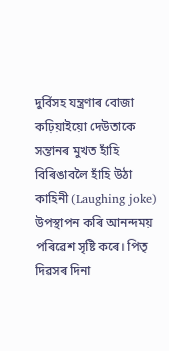দুৰ্বিসহ যন্ত্ৰণাৰ বোজা কঢ়িয়াইয়ো দেউতাকে সন্তানৰ মুখত হাঁহি বিৰিঙাবলৈ হাঁহি উঠা কাহিনী (Laughing joke) উপস্থাপন কৰি আনন্দময় পৰিৱেশ সৃষ্টি কৰে। পিতৃ দিৱসৰ দিনা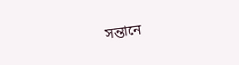সন্তানে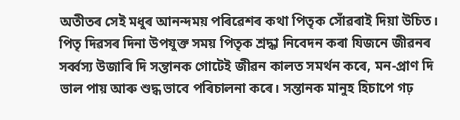অতীতৰ সেই মধুৰ আনন্দময় পৰিৱেশৰ কথা পিতৃক সোঁৱৰাই দিয়া উচিত। পিতৃ দিৱসৰ দিনা উপযুক্ত সময় পিতৃক শ্ৰদ্ধা নিবেদন কৰা যিজনে জীৱনৰ সৰ্ব্বস্য উজাৰি দি সন্তানক গোটেই জীৱন কালত সমৰ্থন কৰে, মন-প্ৰাণ দি ভাল পায় আৰু শুদ্ধ ভাবে পৰিচালনা কৰে। সন্তানক মানুহ হিচাপে গঢ়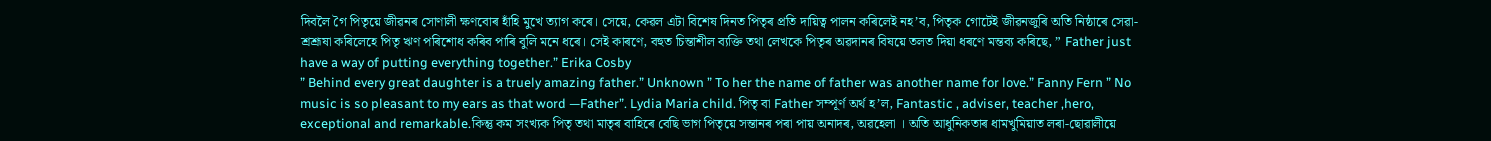দিবলৈ গৈ পিতৃয়ে জীৱনৰ সোণালী ক্ষণবোৰ হাঁহি মুখে ত্যাগ কৰে। সেয়ে, কেৱল এটা বিশেষ দিনত পিতৃৰ প্ৰতি দায়িত্ব পালন কৰিলেই নহ’ব, পিতৃক গোটেই জীৱনজুৰি অতি নিষ্ঠাৰে সেৱা-শ্ৰশ্ৰূষা কৰিলেহে পিতৃ ঋণ পৰিশোধ কৰিব পাৰি বুলি মনে ধৰে। সেই কাৰণে, বহুত চিন্তাশীল ব্যক্তি তথা লেখকে পিতৃৰ অৱদানৰ বিষয়ে তলত দিয়া ধৰণে মন্তব্য কৰিছে, ” Father just have a way of putting everything together.” Erika Cosby
” Behind every great daughter is a truely amazing father.” Unknown ” To her the name of father was another name for love.” Fanny Fern ” No music is so pleasant to my ears as that word —Father”. Lydia Maria child. পিতৃ বা Father সম্পূৰ্ণ অৰ্থ হ’ল, Fantastic , adviser, teacher ,hero, exceptional and remarkable.কিন্তু কম সংখ্যক পিতৃ তথা মাতৃৰ বাহিৰে বেছি ভাগ পিতৃয়ে সন্তানৰ পৰা পায় অনাদৰ, অৱহেলা । অতি আধুনিকতাৰ ধামখুমিয়াত লৰা-ছোৱালীয়ে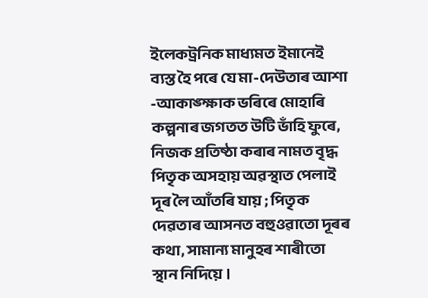ইলেকট্ৰনিক মাধ্যমত ইমানেই ব্যস্ত হৈ পৰে যে মা-দেউতাৰ আশা -আকাঙ্ক্ষাক ভৰিৰে মোহাৰি কল্পনাৰ জগতত উটি ভাঁহি ফুৰে, নিজক প্ৰতিষ্ঠা কৰাৰ নামত বৃদ্ধ পিতৃক অসহায় অৱস্থাত পেলাই দূৰ লৈ আঁতৰি যায় ; পিতৃক দেৱতাৰ আসনত বহুওৱাতো দূৰৰ কথা, সামান্য মানুহৰ শাৰীতো স্থান নিদিয়ে ।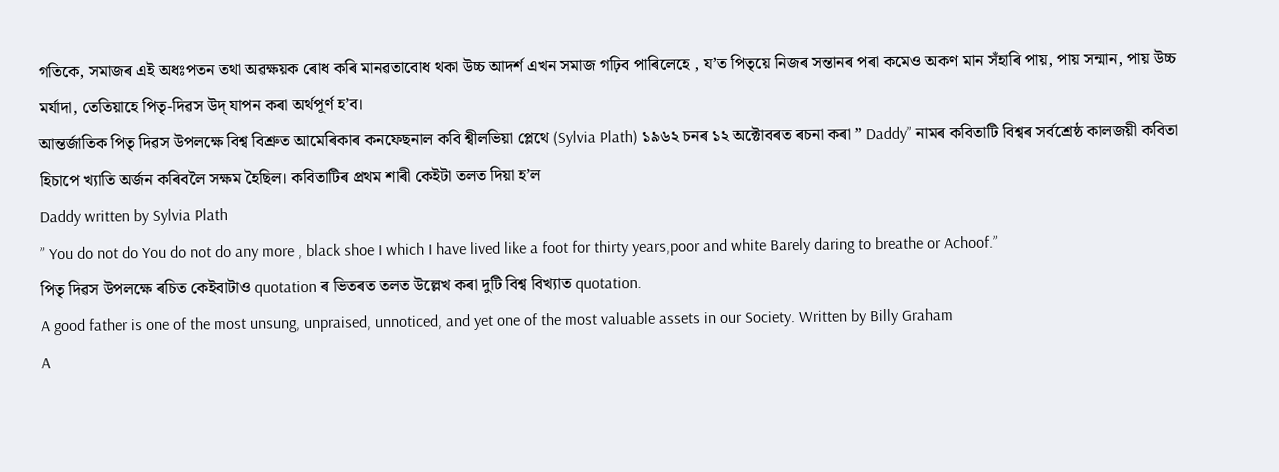গতিকে, সমাজৰ এই অধঃপতন তথা অৱক্ষয়ক ৰোধ কৰি মানৱতাবোধ থকা উচ্চ আদৰ্শ এখন সমাজ গঢ়িব পাৰিলেহে , য’ত পিতৃয়ে নিজৰ সন্তানৰ পৰা কমেও অকণ মান সঁহাৰি পায়, পায় সন্মান, পায় উচ্চ মৰ্যাদা, তেতিয়াহে পিতৃ-দিৱস উদ্ যাপন কৰা অৰ্থপূৰ্ণ হ’ব।
আন্তৰ্জাতিক পিতৃ দিৱস উপলক্ষে বিশ্ব বিশ্ৰুত আমেৰিকাৰ কনফেছনাল কবি শ্বীলভিয়া প্লেথে (Sylvia Plath) ১৯৬২ চনৰ ১২ অক্টোবৰত ৰচনা কৰা ” Daddy” নামৰ কবিতাটি বিশ্বৰ সৰ্বশ্ৰেষ্ঠ কালজয়ী কবিতা হিচাপে খ্যাতি অৰ্জন কৰিবলৈ সক্ষম হৈছিল। কবিতাটিৰ প্ৰথম শাৰী কেইটা তলত দিয়া হ’ল
Daddy written by Sylvia Plath
” You do not do You do not do any more , black shoe I which I have lived like a foot for thirty years,poor and white Barely daring to breathe or Achoof.”
পিতৃ দিৱস উপলক্ষে ৰচিত কেইবাটাও quotation ৰ ভিতৰত তলত উল্লেখ কৰা দুটি বিশ্ব বিখ্যাত quotation.
A good father is one of the most unsung, unpraised, unnoticed, and yet one of the most valuable assets in our Society. Written by Billy Graham
A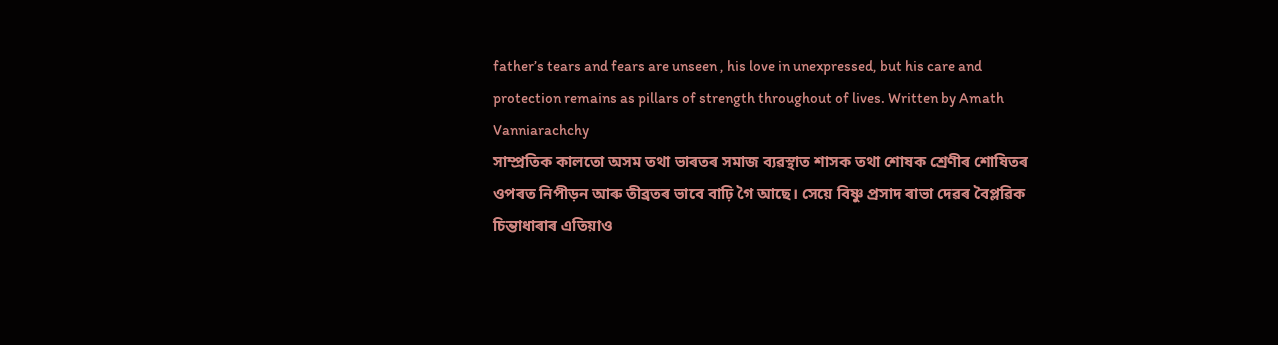father’s tears and fears are unseen , his love in unexpressed, but his care and protection remains as pillars of strength throughout of lives. Written by Amath Vanniarachchy
সাম্প্ৰতিক কালতো অসম তথা ভাৰতৰ সমাজ ব্যৱস্থাত শাসক তথা শোষক শ্ৰেণীৰ শোষিতৰ ওপৰত নিপীড়ন আৰু তীব্ৰতৰ ভাবে বাঢ়ি গৈ আছে। সেয়ে বিষ্ণু প্ৰসাদ ৰাভা দেৱৰ বৈপ্লৱিক চিন্তাধাৰাৰ এতিয়াও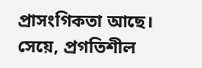প্ৰাসংগিকতা আছে।
সেয়ে, প্ৰগতিশীল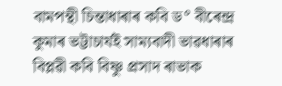বামপন্থী চিন্তাধাৰাৰ কবি ড° বীৰেন্দ্ৰ কুমাৰ ভট্টাচাৰ্যই সাম্যবাদী ভাৱধাৰাৰ বিপ্লৱী কবি বিষ্ণু প্ৰসাদ ৰাভাক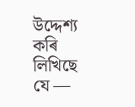উদ্দেশ্য কৰি লিখিছে যে —